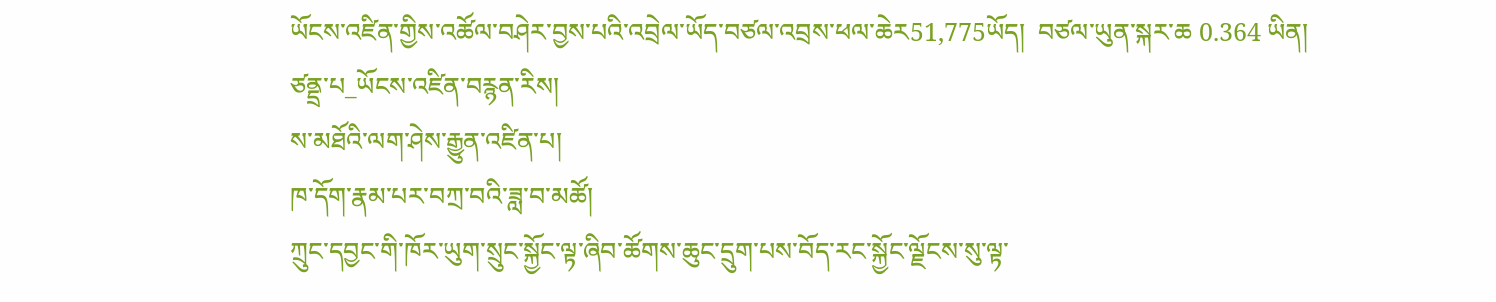ཡོངས་འཛིན་གྱིས་འཚོལ་བཤེར་བྱས་པའི་འབྲེལ་ཡོད་བཙལ་འབྲས་ཕལ་ཆེར51,775ཡོད།  བཙལ་ཡུན་སྐར་ཆ 0.364 ཡིན།
ཙནྡྲ་པ_ཡོངས་འཛིན་བརྙན་རིས།
ས་མཐོའི་ལག་ཤེས་རྒྱུན་འཛིན་པ།
ཁ་དོག་རྣམ་པར་བཀྲ་བའི་ཟླ་བ་མཚོ།
ཀྲུང་དབྱང་གི་ཁོར་ཡུག་སྲུང་སྐྱོང་ལྟ་ཞིབ་ཚོགས་ཆུང་དྲུག་པས་བོད་རང་སྐྱོང་ལྗོངས་སུ་ལྟ་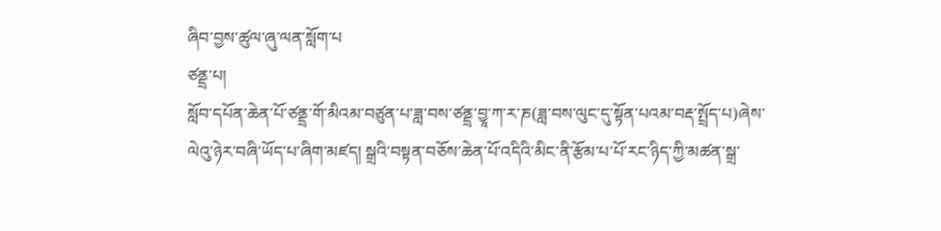ཞིབ་བྱས་ཚུལ་ཞུ་ལན་སློག་པ
ཙནྡྲ་པ།
སློབ་དཔོན་ཆེན་པོ་ཙནྡྲ་གོ་མིའམ་བཙུན་པ་ཟླ་བས་ཙནྡྲ་བྱཱ་ཀ་ར་ཎ(ཟླ་བས་ལུང་དུ་སྟོན་པའམ་བརྡ་སྤྲོད་པ)ཞེས་ལེའུ་ཉེར་བཞི་ཡོད་པ་ཞིག་མཛད། སྒྲའི་བསྟན་བཅོས་ཆེན་པོ་འདིའི་མིང་ནི་རྩོམ་པ་པོ་རང་ཉིད་ཀྱི་མཚན་སྒྲ་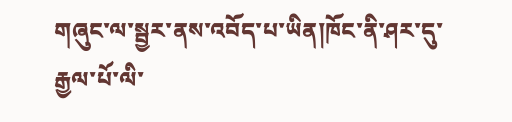གཞུང་ལ་སྦྱར་ནས་འབོད་པ་ཡིན།ཁོང་ནི་ཤར་དུ་རྒྱལ་པོ་ལི་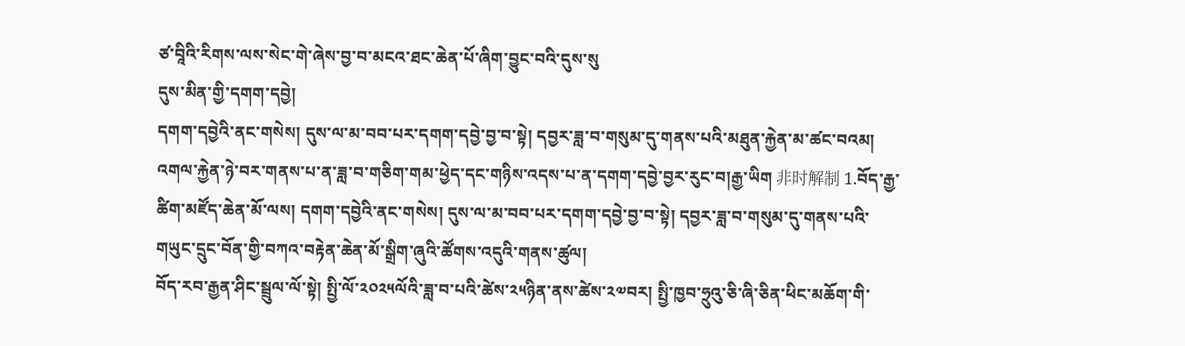ཙ་བཱིའི་རིགས་ལས་སེང་གེ་ཞེས་བྱ་བ་མངའ་ཐང་ཆེན་པོ་ཞིག་བྱུང་བའི་དུས་སུ
དུས་མིན་གྱི་དགག་དབྱེ།
དགག་དབྱེའི་ནང་གསེས། དུས་ལ་མ་བབ་པར་དགག་དབྱེ་བྱ་བ་སྟེ། དབྱར་ཟླ་བ་གསུམ་དུ་གནས་པའི་མཐུན་རྐྱེན་མ་ཚང་བའམ། འགལ་རྐྱེན་ཉེ་བར་གནས་པ་ན་ཟླ་བ་གཅིག་གམ་ཕྱེད་དང་གཉིས་འདས་པ་ན་དགག་དབྱེ་བྱར་རུང་བ།རྒྱ་ཡིག 非时解制 1.བོད་རྒྱ་ཚིག་མཛོད་ཆེན་མོ་ལས། དགག་དབྱེའི་ནང་གསེས། དུས་ལ་མ་བབ་པར་དགག་དབྱེ་བྱ་བ་སྟེ། དབྱར་ཟླ་བ་གསུམ་དུ་གནས་པའི་
གཡུང་དྲུང་བོན་གྱི་བཀའ་བརྟེན་ཆེན་མོ་སྒྲིག་ཞུའི་ཚོགས་འདུའི་གནས་ཚུལ།
བོད་རབ་རྒྱན་ཤིང་སྦྲུལ་ལོ་སྟེ། སྤྱི་ལོ་༢༠༢༥ལོའི་ཟླ་བ་པའི་ཚེས་༢༥ཉིན་ནས་ཚེས་༢༧བར། སྤྱི་ཁྱབ་ཧྲུའུ་ཅི་ཞི་ཅིན་ཕིང་མཆོག་གི་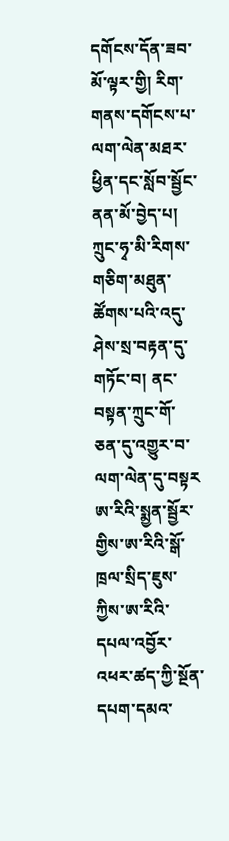དགོངས་དོན་ཟབ་མོ་ལྟར་གྱི། རིག་གནས་དགོངས་པ་ལག་ལེན་མཐར་ཕྱིན་དང་སློབ་སྦྱོང་ནན་མོ་བྱེད་པ། ཀྲུང་ཧྭ་མི་རིགས་གཅིག་མཐུན་ཚོགས་པའི་འདུ་ཤེས་སྲ་བརྟན་དུ་གཏོང་བ། ནང་བསྟན་ཀྲུང་གོ་ཅན་དུ་འགྱུར་བ་ལག་ལེན་དུ་བསྟར
ཨ་རིའི་སྨྱན་སྦྱོར་གྱིས་ཨ་རིའི་སྒོ་ཁྲལ་སྲིད་ཇུས་ཀྱིས་ཨ་རིའི་དཔལ་འབྱོར་འཕར་ཚད་ཀྱི་སྔོན་དཔག་དམའ་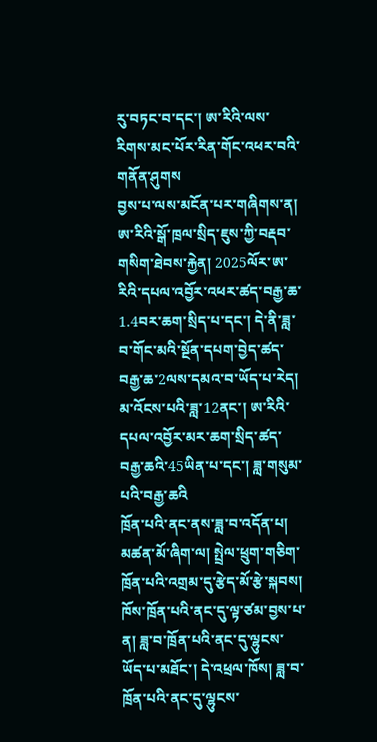རུ་བཏང་བ་དང་། ཨ་རིའི་ལས་རིགས་མང་པོར་རིན་གོང་འཕར་བའི་གནོན་ཤུགས
བྱས་པ་ལས་མངོན་པར་གཞིགས་ན། ཨ་རིའི་སྒོ་ཁྲལ་སྲིད་ཇུས་ཀྱི་བརྡབ་གསིག་ཐེབས་རྐྱེན། 2025ལོར་ཨ་རིའི་དཔལ་འབྱོར་འཕར་ཚད་བརྒྱ་ཆ་1.4བར་ཆག་སྲིད་པ་དང་། དེ་ནི་ཟླ་བ་གོང་མའི་སྔོན་དཔག་བྱེད་ཚད་བརྒྱ་ཆ་2ལས་དམའ་བ་ཡོད་པ་རེད། མ་འོངས་པའི་ཟླ་12ནང་། ཨ་རིའི་དཔལ་འབྱོར་མར་ཆག་སྲིད་ཚད་བརྒྱ་ཆའི་45ཡིན་པ་དང་། ཟླ་གསུམ་པའི་བརྒྱ་ཆའི
ཁྲོན་པའི་ནང་ནས་ཟླ་བ་འདོན་པ།
མཚན་མོ་ཞིག་ལ། སྤྲེལ་ཕྲུག་གཅིག་ཁྲོན་པའི་འགྲམ་དུ་རྩེད་མོ་རྩེ་སྐབས། ཁོས་ཁྲོན་པའི་ནང་དུ་ལྟ་ཙམ་བྱས་པ་ན། ཟླ་བ་ཁྲོན་པའི་ནང་དུ་ལྷུངས་ཡོད་པ་མཐོང་། དེ་འཕྲལ་ཁོས། ཟླ་བ་ཁྲོན་པའི་ནང་དུ་ལྷུངས་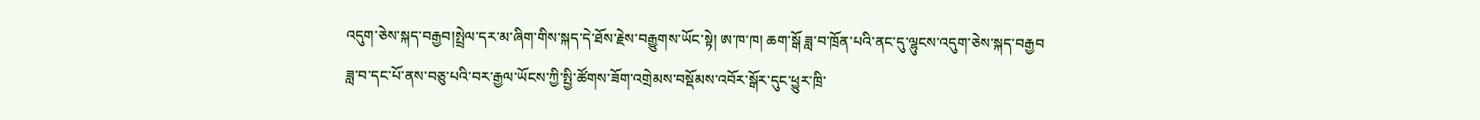འདུག་ཅེས་སྐད་བརྒྱབ།སྤྲེལ་དར་མ་ཞིག་གིས་སྐད་དེ་ཐོས་རྗེས་བརྒྱུགས་ཡོང་སྟེ། ཨ་ཁ་ཁ། ཆག་སྒོ ཟླ་བ་ཁྲོན་པའི་ནང་དུ་ལྷུངས་འདུག་ཅེས་སྐད་བརྒྱབ
ཟླ་བ་དང་པོ་ནས་བཅུ་པའི་བར་རྒྱལ་ཡོངས་ཀྱི་སྤྱི་ཚོགས་ཟོག་འགྲེམས་བསྡོམས་འབོར་སྒོར་དུང་ཕྱུར་ཁྲི་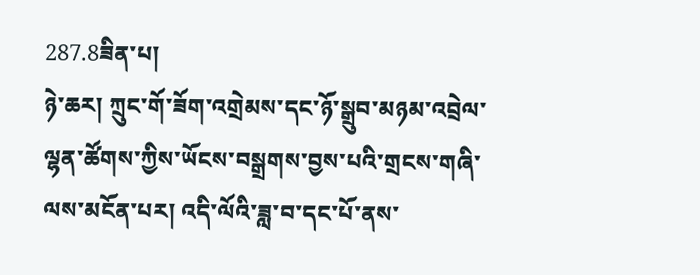287.8ཟིན་པ།
ཉེ་ཆར། ཀྲུང་གོ་ཟོག་འགྲེམས་དང་ཉོ་སྒྲུབ་མཉམ་འབྲེལ་ལྷན་ཚོགས་ཀྱིས་ཡོངས་བསྒྲགས་བྱས་པའི་གྲངས་གཞི་ལས་མངོན་པར། འདི་ལོའི་ཟླ་བ་དང་པོ་ནས་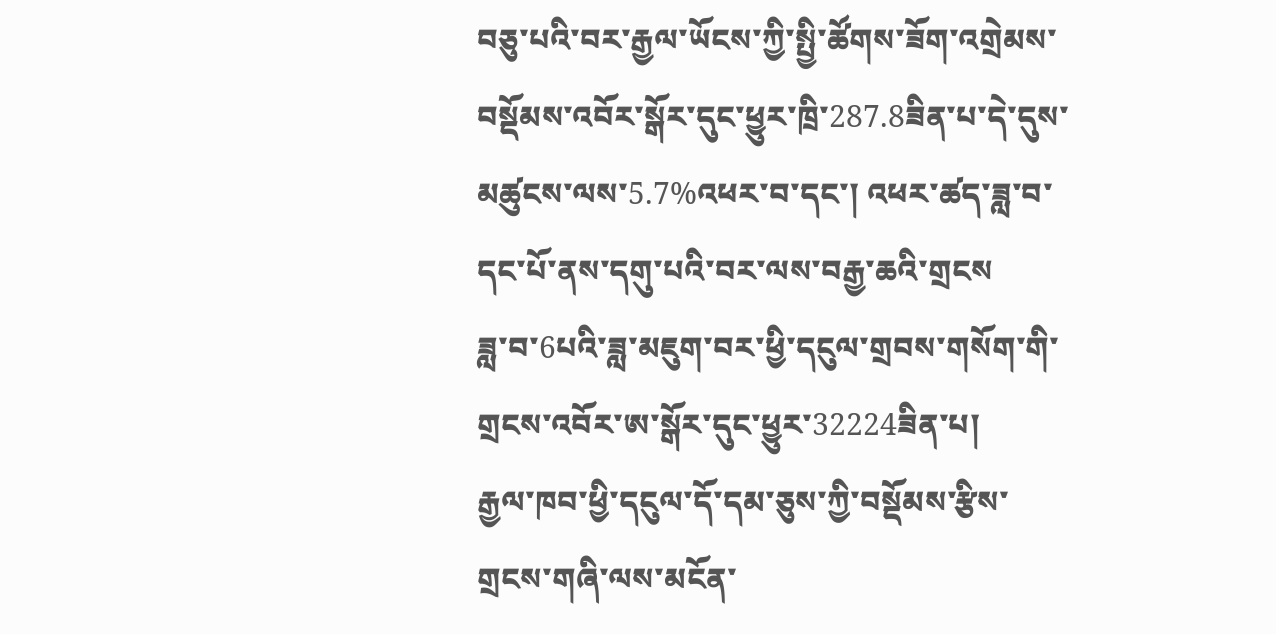བཅུ་པའི་བར་རྒྱལ་ཡོངས་ཀྱི་སྤྱི་ཚོགས་ཟོག་འགྲེམས་བསྡོམས་འབོར་སྒོར་དུང་ཕྱུར་ཁྲི་287.8ཟིན་པ་དེ་དུས་མཚུངས་ལས་5.7%འཕར་བ་དང་། འཕར་ཚད་ཟླ་བ་དང་པོ་ནས་དགུ་པའི་བར་ལས་བརྒྱ་ཆའི་གྲངས
ཟླ་བ་6པའི་ཟླ་མཇུག་བར་ཕྱི་དངུལ་གྲབས་གསོག་གི་གྲངས་འབོར་ཨ་སྒོར་དུང་ཕྱུར་32224ཟིན་པ།
རྒྱལ་ཁབ་ཕྱི་དངུལ་དོ་དམ་ཅུས་ཀྱི་བསྡོམས་རྩིས་གྲངས་གཞི་ལས་མངོན་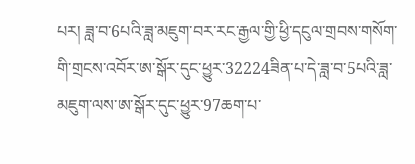པར། ཟླ་བ་6པའི་ཟླ་མཇུག་བར་རང་རྒྱལ་གྱི་ཕྱི་དངུལ་གྲབས་གསོག་གི་གྲངས་འབོར་ཨ་སྒོར་དུང་ཕྱུར་32224ཟིན་པ་དེ་ཟླ་བ་5པའི་ཟླ་མཇུག་ལས་ཨ་སྒོར་དུང་ཕྱུར་97ཆག་པ་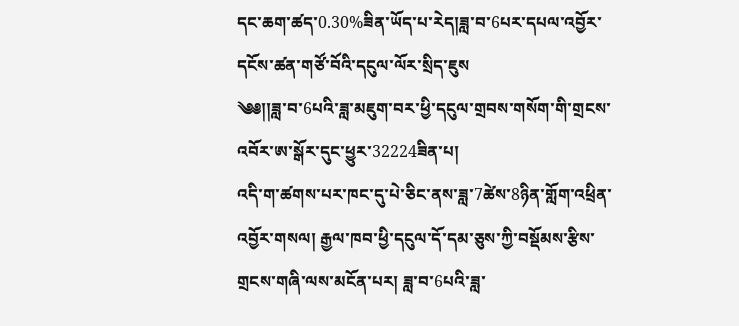དང་ཆག་ཚད་0.30%ཟིན་ཡོད་པ་རེད།ཟླ་བ་6པར་དཔལ་འབྱོར་དངོས་ཚན་གཙོ་བོའི་དངུལ་ལོར་སྲིད་ཇུས
༄༅།།ཟླ་བ་6པའི་ཟླ་མཇུག་བར་ཕྱི་དངུལ་གྲབས་གསོག་གི་གྲངས་འབོར་ཨ་སྒོར་དུང་ཕྱུར་32224ཟིན་པ།
འདི་ག་ཚགས་པར་ཁང་དུ་པེ་ཅིང་ནས་ཟླ་7ཚེས་8ཉིན་གློག་འཕྲིན་འབྱོར་གསལ། རྒྱལ་ཁབ་ཕྱི་དངུལ་དོ་དམ་ཅུས་ཀྱི་བསྡོམས་རྩིས་གྲངས་གཞི་ལས་མངོན་པར། ཟླ་བ་6པའི་ཟླ་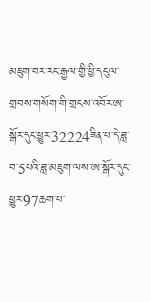མཇུག་བར་རང་རྒྱལ་གྱི་ཕྱི་དངུལ་གྲབས་གསོག་གི་གྲངས་འབོར་ཨ་སྒོར་དུང་ཕྱུར་32224ཟིན་པ་དེ་ཟླ་བ་5པའི་ཟླ་མཇུག་ལས་ཨ་སྒོར་དུང་ཕྱུར་97ཆག་པ་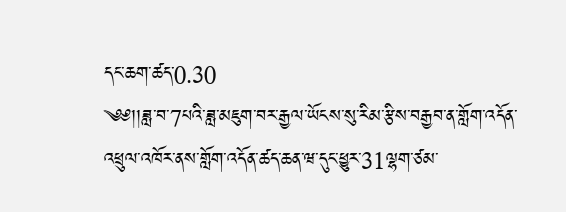དང་ཆག་ཚད་0.30
༄༅།།ཟླ་བ་7པའི་ཟླ་མཇུག་བར་རྒྱལ་ཡོངས་སུ་རིམ་རྩིས་བརྒྱབ་ན་གློག་འདོན་འཕྲུལ་འཁོར་ནས་གློག་འདོན་ཚད་ཆན་ཝ་དུང་ཕྱུར་31ལྷག་ཙམ་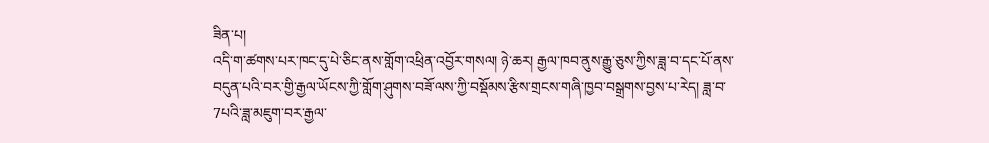ཟིན་པ།
འདི་ག་ཚགས་པར་ཁང་དུ་པེ་ཅིང་ནས་གློག་འཕྲིན་འབྱོར་གསལ། ཉེ་ཆར། རྒྱལ་ཁབ་ནུས་རྒྱུ་ཅུས་ཀྱིས་ཟླ་བ་དང་པོ་ནས་བདུན་པའི་བར་གྱི་རྒྱལ་ཡོངས་ཀྱི་གློག་ཤུགས་བཟོ་ལས་ཀྱི་བསྡོམས་རྩིས་གྲངས་གཞི་ཁྱབ་བསྒྲགས་བྱས་པ་རེད། ཟླ་བ་7པའི་ཟླ་མཇུག་བར་རྒྱལ་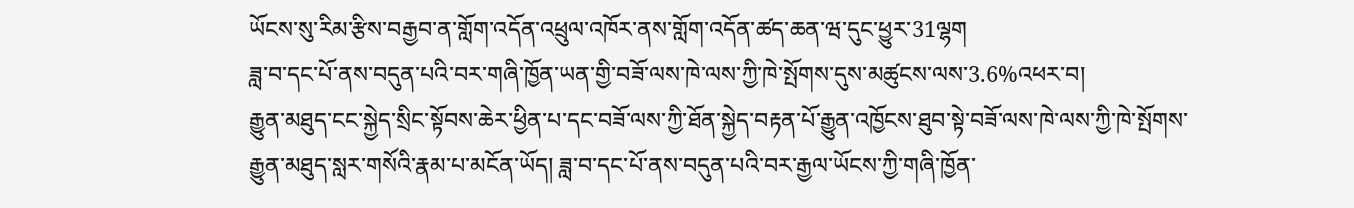ཡོངས་སུ་རིམ་རྩིས་བརྒྱབ་ན་གློག་འདོན་འཕྲུལ་འཁོར་ནས་གློག་འདོན་ཚད་ཆན་ཝ་དུང་ཕྱུར་31ལྷག
ཟླ་བ་དང་པོ་ནས་བདུན་པའི་བར་གཞི་ཁྱོན་ཡན་གྱི་བཟོ་ལས་ཁེ་ལས་ཀྱི་ཁེ་སྤོགས་དུས་མཚུངས་ལས་3.6%འཕར་བ།
རྒྱུན་མཐུད་ངང་སྐྱེད་སྲིང་སྟོབས་ཆེར་ཕྱིན་པ་དང་བཟོ་ལས་ཀྱི་ཐོན་སྐྱེད་བརྟན་པོ་རྒྱུན་འཁྱོངས་ཐུབ་སྟེ་བཟོ་ལས་ཁེ་ལས་ཀྱི་ཁེ་སྤོགས་རྒྱུན་མཐུད་སླར་གསོའི་རྣམ་པ་མངོན་ཡོད། ཟླ་བ་དང་པོ་ནས་བདུན་པའི་བར་རྒྱལ་ཡོངས་ཀྱི་གཞི་ཁྱོན་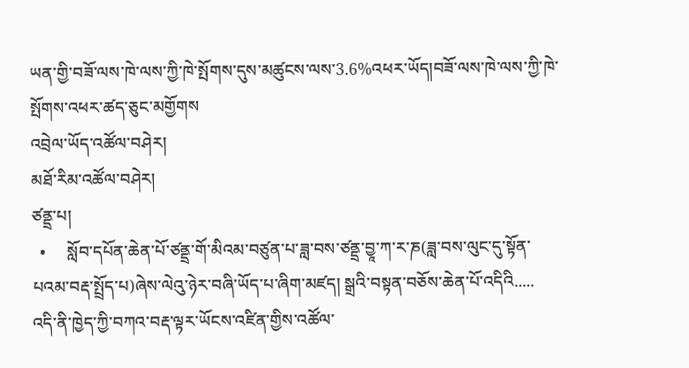ཡན་གྱི་བཟོ་ལས་ཁེ་ལས་ཀྱི་ཁེ་སྤོགས་དུས་མཚུངས་ལས་3.6%འཕར་ཡོད།བཟོ་ལས་ཁེ་ལས་ཀྱི་ཁེ་སྤོགས་འཕར་ཚད་ཅུང་མགྱོགས
འབྲེལ་ཡོད་འཚོལ་བཤེར།
མཐོ་རིམ་འཚོལ་བཤེར།
ཙནྡྲ་པ།
  •     སློབ་དཔོན་ཆེན་པོ་ཙནྡྲ་གོ་མིའམ་བཙུན་པ་ཟླ་བས་ཙནྡྲ་བྱཱ་ཀ་ར་ཎ(ཟླ་བས་ལུང་དུ་སྟོན་པའམ་བརྡ་སྤྲོད་པ)ཞེས་ལེའུ་ཉེར་བཞི་ཡོད་པ་ཞིག་མཛད། སྒྲའི་བསྟན་བཅོས་ཆེན་པོ་འདིའི.....
འདི་ནི་ཁྱེད་ཀྱི་བཀའ་བརྡ་ལྟར་ཡོངས་འཛིན་གྱིས་འཚོལ་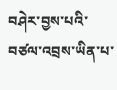བཤེར་བྱས་པའི་བཙལ་འབྲས་ཡིན་པ་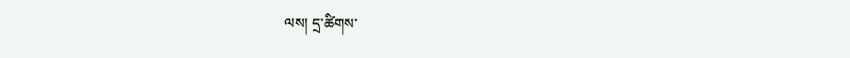ལས། དྲ་ཚིགས་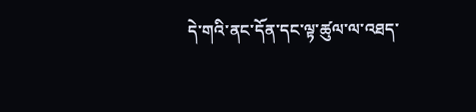དེ་གའི་ནང་དོན་དང་ལྟ་ཚུལ་ལ་འཐད་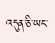འདུན་ཅི་ཡང་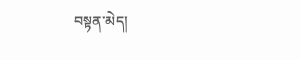བསྟན་མེད།